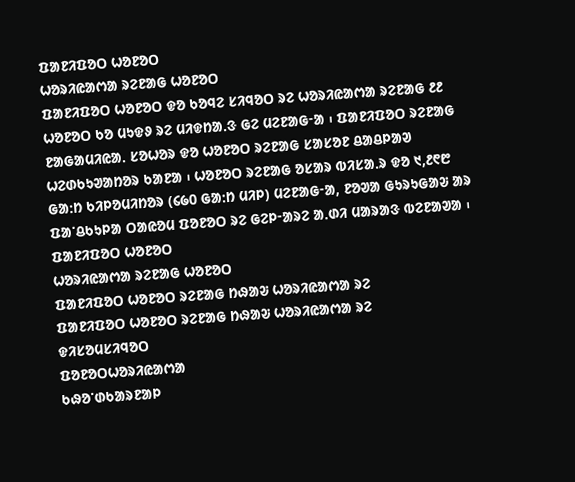ᱯᱟᱱᱤᱯᱚᱛ ᱦᱚᱱᱚᱛ
ᱦᱚᱨᱤᱭᱟᱬᱟ ᱨᱮᱱᱟᱜ ᱦᱚᱱᱚᱛ
ᱯᱟᱱᱤᱯᱚᱛ ᱦᱚᱱᱚᱛ ᱫᱚ ᱠᱚᱧᱮ ᱥᱤᱧᱚᱛ ᱨᱮ ᱦᱚᱨᱤᱭᱟᱬᱟ ᱨᱮᱱᱟᱜ ᱒᱒ ᱦᱚᱱᱚᱛ ᱠᱚ ᱢᱩᱫᱽ ᱨᱮ ᱢᱤᱫᱴᱟᱹᱝ ᱜᱮ ᱢᱮᱱᱟᱜᱼᱟ ᱾ ᱯᱟᱱᱤᱯᱚᱛ ᱨᱮᱱᱟᱜ ᱱᱟᱜᱟᱢᱤᱭᱟᱹ ᱥᱚᱦᱚᱨ ᱫᱚ ᱦᱚᱱᱚᱛ ᱨᱮᱱᱟᱜ ᱥᱟᱥᱚᱱ ᱪᱟᱪᱞᱟᱣ ᱦᱮᱰᱠᱩᱣᱟᱴᱚᱨ ᱠᱟᱱᱟ ᱾ ᱦᱚᱱᱚᱛ ᱨᱮᱱᱟᱜ ᱚᱥᱟᱨ ᱵᱤᱥᱟᱹᱨ ᱫᱚ ᱑,᱒᱖᱘ ᱜᱟᱺᱴ ᱠᱤᱞᱚᱢᱤᱴᱚᱨ (᱔᱙᱐ ᱜᱟᱺᱴ ᱢᱤᱞ) ᱢᱮᱱᱟᱜᱼᱟ, ᱱᱚᱣᱟ ᱜᱩᱨᱩᱜᱟᱶ ᱟᱨ ᱯᱟᱸᱪᱠᱩᱞᱟ ᱛᱟᱭᱚᱢ ᱯᱚᱱᱚᱛ ᱨᱮ ᱜᱮᱞᱼᱟᱨᱮ ᱟᱹᱰᱤ ᱢᱟᱨᱟᱝ ᱵᱮᱱᱟᱣᱟ ᱾
ᱯᱟᱱᱤᱯᱚᱛ ᱦᱚᱱᱚᱛ
ᱦᱚᱨᱤᱭᱟᱬᱟ ᱨᱮᱱᱟᱜ ᱦᱚᱱᱚᱛ
ᱯᱟᱱᱤᱯᱚᱛ ᱦᱚᱱᱚᱛ ᱨᱮᱱᱟᱜ ᱴᱷᱟᱶ ᱦᱚᱨᱤᱭᱟᱬᱟ ᱨᱮ
ᱯᱟᱱᱤᱯᱚᱛ ᱦᱚᱱᱚᱛ ᱨᱮᱱᱟᱜ ᱴᱷᱟᱶ ᱦᱚᱨᱤᱭᱟᱬᱟ ᱨᱮ
ᱫᱤᱥᱚᱢᱥᱤᱧᱚᱛ
ᱯᱚᱱᱚᱛᱦᱚᱨᱤᱭᱟᱬᱟ
ᱠᱷᱚᱸᱰᱠᱟᱨᱱᱟᱞ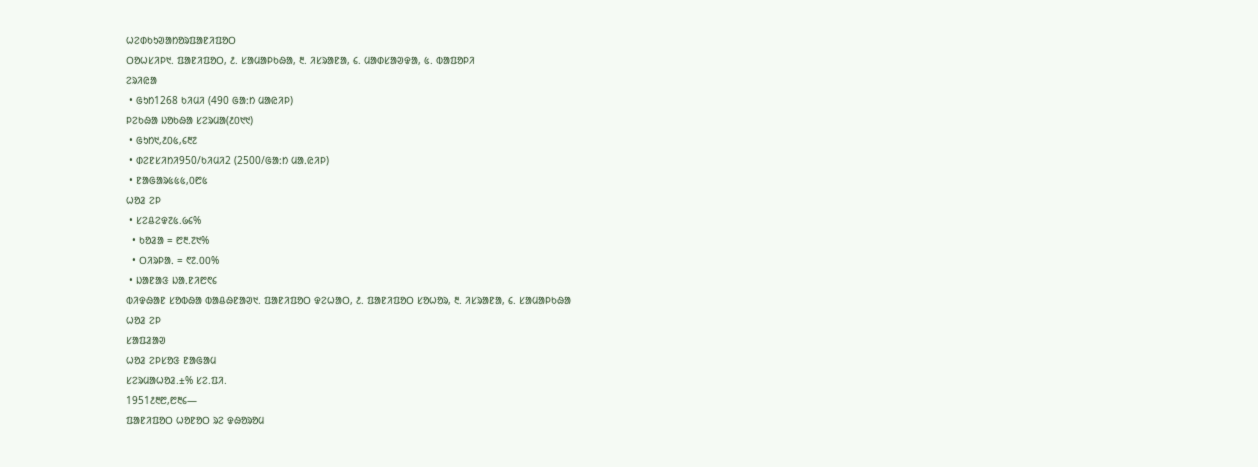ᱦᱮᱰᱠᱩᱣᱟᱴᱚᱨᱯᱟᱱᱤᱯᱚᱛ
ᱛᱚᱦᱥᱤᱞ᱑. ᱯᱟᱱᱤᱯᱚᱛ, ᱒. ᱥᱟᱢᱟᱞᱠᱷᱟ, ᱓. ᱤᱥᱨᱟᱱᱟ, ᱔. ᱢᱟᱰᱥᱟᱣᱫᱟ, ᱕. ᱵᱟᱯᱚᱞᱤ
ᱮᱨᱤᱭᱟ
 • ᱜᱩᱴ1268 ᱠᱤᱢᱤ (490 ᱜᱟᱺᱴ ᱢᱟᱭᱤᱞ)
ᱞᱮᱠᱷᱟ ᱡᱚᱠᱷᱟ ᱥᱮᱨᱢᱟ(᱒᱐᱑᱑)
 • ᱜᱩᱴ᱑,᱒᱐᱕,᱔᱓᱗
 • ᱰᱮᱱᱥᱤᱴᱤ950/ᱠᱤᱢᱤ2 (2500/ᱜᱟᱺᱴ ᱢᱟᱹᱭᱤᱞ)
 • ᱱᱟᱜᱟᱨ᱕᱕᱕,᱐᱘᱕
ᱦᱚᱲ ᱮᱞ
 • ᱥᱮᱪᱮᱫ᱗᱕.᱙᱔%
  • ᱠᱚᱲᱟ = ᱘᱓.᱗᱑%
  • ᱛᱤᱨᱞᱟᱹ = ᱖᱗.᱐᱐%
 • ᱡᱟᱱᱟᱝ ᱡᱟᱹᱱᱤ᱘᱖᱔
ᱵᱤᱫᱷᱟᱱ ᱥᱚᱵᱷᱟ ᱵᱟᱪᱷᱱᱟᱣ᱑. ᱯᱟᱱᱤᱯᱚᱛ ᱫᱮᱦᱟᱛ, ᱒. ᱯᱟᱱᱤᱯᱚᱛ ᱥᱚᱦᱚᱨ, ᱓. ᱤᱥᱨᱟᱱᱟ, ᱔. ᱥᱟᱢᱟᱞᱠᱷᱟ
ᱦᱚᱲ ᱮᱞ
ᱥᱟᱯᱲᱟᱣ
ᱦᱚᱲ ᱮᱞᱥᱚᱝ ᱱᱟᱜᱟᱢ
ᱥᱮᱨᱢᱟᱦᱚᱲ.±% ᱥᱮ.ᱯᱤ.
1951᱒᱓᱘,᱘᱓᱔—
ᱯᱟᱱᱤᱯᱚᱛ ᱦᱚᱱᱚᱛ ᱨᱮ ᱫᱷᱚᱨᱚᱢ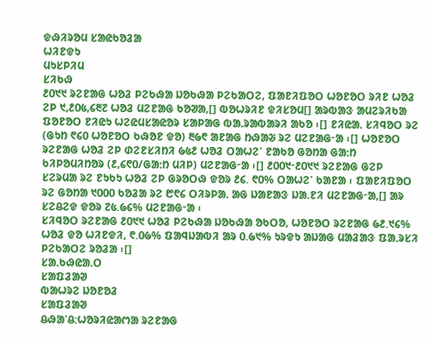ᱫᱷᱤᱨᱚᱢ ᱥᱟᱭᱠᱚᱲᱟ
ᱦᱤᱱᱫᱩ
ᱢᱩᱥᱞᱤᱢ
ᱥᱤᱠᱷ
᱒᱐᱑᱑ ᱨᱮᱱᱟᱜ ᱦᱚᱲ ᱞᱮᱠᱷᱟ ᱡᱚᱠᱷᱟ ᱞᱮᱠᱟᱛᱮ, ᱯᱟᱱᱤᱯᱚᱛ ᱦᱚᱱᱚᱛ ᱨᱤᱱ ᱦᱚᱲ ᱮᱞ ᱑,᱒᱐᱕,᱔᱓᱗ ᱦᱚᱲ ᱢᱮᱱᱟᱜ ᱠᱚᱣᱟ,[] ᱵᱚᱦᱨᱤᱱ ᱫᱤᱥᱚᱢ[] ᱟᱨᱵᱟᱝ ᱟᱢᱮᱨᱤᱠᱟ ᱯᱚᱱᱚᱛ ᱱᱤᱭᱩ ᱦᱮᱭᱢᱥᱟᱭᱚᱨ ᱥᱟᱞᱟᱜ ᱵᱟᱹᱨᱟᱵᱟᱨᱤ ᱟᱠᱚ ᱾[] ᱱᱤᱭᱟᱹ ᱥᱤᱧᱚᱛ ᱨᱮ (ᱜᱩᱴ ᱖᱔᱐ ᱦᱚᱱᱚᱛ ᱠᱷᱚᱱ ᱫᱚ) ᱓᱙᱖ ᱟᱱᱟᱜ ᱴᱷᱟᱶ ᱨᱮ ᱢᱮᱱᱟᱜᱼᱟ ᱾[] ᱦᱚᱱᱚᱛ ᱨᱮᱱᱟᱜ ᱦᱚᱲ ᱮᱞ ᱰᱮᱱᱥᱤᱴᱤ ᱙᱕᱒ ᱦᱚᱲ ᱛᱟᱦᱮᱸ ᱱᱟᱠᱚ ᱜᱚᱴᱟ ᱜᱟᱺᱴ ᱠᱤᱞᱚᱢᱤᱴᱚᱨ (᱒,᱔᱖᱐/ᱜᱟᱺᱴ ᱢᱤᱞ) ᱢᱮᱱᱟᱜᱼᱟ ᱾[] ᱒᱐᱐᱑ᱼ᱒᱐᱑᱑ ᱨᱮᱱᱟᱜ ᱜᱮᱞ ᱥᱮᱨᱢᱟ ᱨᱮ ᱱᱩᱠᱩ ᱦᱚᱲ ᱮᱞ ᱜᱨᱚᱛᱷ ᱫᱚᱨ ᱒᱔. ᱖᱐% ᱛᱟᱦᱮᱸ ᱠᱟᱱᱟ ᱾ ᱯᱟᱱᱤᱯᱚᱛ ᱨᱮ ᱜᱚᱴᱟ ᱑᱐᱐᱐ ᱠᱚᱲᱟ ᱨᱮ ᱘᱖᱔ ᱛᱤᱨᱞᱟᱹ ᱟᱜ ᱡᱟᱱᱟᱝ ᱡᱟᱹᱱᱤ ᱢᱮᱱᱟᱜᱼᱟ,[] ᱟᱨ ᱥᱮᱪᱮᱫ ᱫᱚᱨ ᱗᱕.᱙᱔% ᱢᱮᱱᱟᱜᱼᱟ ᱾
ᱥᱤᱧᱚᱛ ᱨᱮᱱᱟᱜ ᱒᱐᱑᱑ ᱦᱚᱲ ᱞᱮᱠᱷᱟ ᱡᱚᱠᱷᱟ ᱚᱠᱛᱚ, ᱦᱚᱱᱚᱛ ᱨᱮᱱᱟᱜ ᱙᱒.᱑᱔% ᱦᱚᱲ ᱫᱚ ᱦᱤᱱᱫᱤ, ᱖.᱐᱙% ᱯᱟᱧᱡᱟᱵᱤ ᱟᱨ ᱐.᱙᱑% ᱩᱨᱫᱩ ᱟᱡᱟᱜ ᱢᱟᱲᱟᱝ ᱯᱟᱹᱨᱥᱤ ᱞᱮᱠᱟᱛᱮ ᱨᱚᱲᱟ ᱾[]
ᱥᱟᱹᱠᱷᱭᱟᱹᱛ
ᱥᱟᱯᱲᱟᱣ
ᱵᱟᱦᱨᱮ ᱡᱚᱱᱚᱲ
ᱥᱟᱯᱲᱟᱣ
ᱪᱷᱟᱸᱪ:ᱦᱚᱨᱤᱭᱟᱬᱟ ᱨᱮᱱᱟᱜ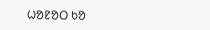ᱦᱚᱱᱚᱛ ᱠᱚ